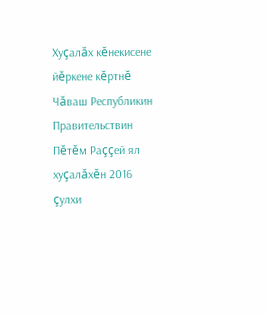Хуçалăх кĕнекисене йĕркене кĕртнĕ
Чăваш Республикин Правительствин Пĕтĕм Раççей ял хуçалăхĕн 2016 çулхи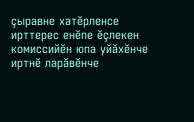çыравне хатĕрленсе ирттерес енĕпе ĕçлекен комиссийĕн юпа уйăхĕнче иртнĕ ларăвĕнче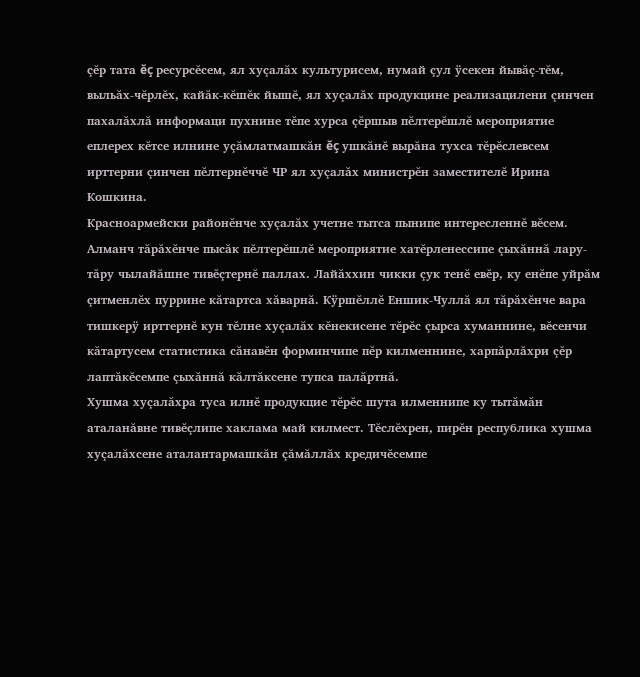çĕр тата ĕç ресурсĕсем, ял хуçалăх культурисем, нумай çул ÿсекен йывăç-тĕм, выльăх-чĕрлĕх, кайăк-кĕшĕк йышĕ, ял хуçалăх продукцине реализацилени çинчен пахалăхлă информаци пухнине тĕпе хурса çĕршыв пĕлтерĕшлĕ мероприятие еплерех кĕтсе илнине уçăмлатмашкăн ĕç ушкăнĕ вырăна тухса тĕрĕслевсем ирттерни çинчен пĕлтернĕччĕ ЧР ял хуçалăх министрĕн заместителĕ Ирина Кошкина.
Красноармейски районĕнче хуçалăх учетне тытса пынипе интересленнĕ вĕсем. Алманч тăрăхĕнче пысăк пĕлтерĕшлĕ мероприятие хатĕрленессипе çыхăннă лару-тăру чылайăшне тивĕçтернĕ паллах. Лайăххин чикки çук тенĕ евĕр, ку енĕпе уйрăм çитменлĕх пуррине кăтартса хăварнă. Кÿршĕллĕ Еншик-Чуллă ял тăрăхĕнче вара тишкерÿ ирттернĕ кун тĕлне хуçалăх кĕнекисене тĕрĕс çырса хуманнине, вĕсенчи кăтартусем статистика сăнавĕн форминчипе пĕр килменнине, харпăрлăхри çĕр лаптăкĕсемпе çыхăннă кăлтăксене тупса палăртнă.
Хушма хуçалăхра туса илнĕ продукцие тĕрĕс шута илменнипе ку тытăмăн аталанăвне тивĕçлипе хаклама май килмест. Тĕслĕхрен, пирĕн республика хушма хуçалăхсене аталантармашкăн çăмăллăх кредичĕсемпе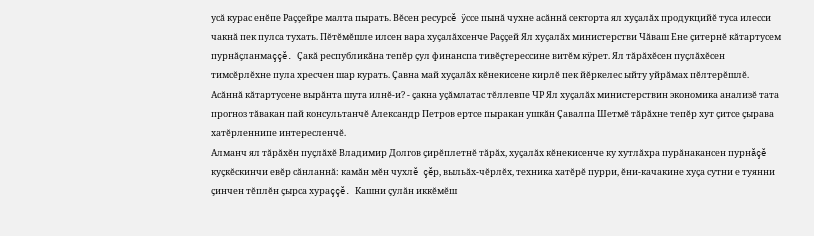усă курас енĕпе Раççейре малта пырать. Вĕсен ресурсĕ ÿссе пынă чухне асăннă секторта ял хуçалăх продукцийĕ туса илесси чакнă пек пулса тухать. Пĕтĕмĕшле илсен вара хуçалăхсенче Раççей Ял хуçалăх министерстви Чăваш Ене çитернĕ кăтартусем пурнăçланмаççĕ. Çакă республикăна тепĕр çул финанспа тивĕçтерессине витĕм кÿрет. Ял тăрăхĕсен пуçлăхĕсен тимсĕрлĕхне пула хресчен шар курать. Çавна май хуçалăх кĕнекисене кирлĕ пек йĕркелес ыйту уйрăмах пĕлтерĕшлĕ.
Асăннă кăтартусене вырăнта шута илнĕ-и? - çакна уçăмлатас тĕллевпе ЧР Ял хуçалăх министерствин экономика анализĕ тата прогноз тăвакан пай консультанчĕ Александр Петров ертсе пыракан ушкăн Çавалпа Шетмĕ тăрăхне тепĕр хут çитсе çырава хатĕрленнипе интересленчĕ.
Алманч ял тăрăхĕн пуçлăхĕ Владимир Долгов çирĕплетнĕ тăрăх, хуçалăх кĕнекисенче ку хутлăхра пурăнакансен пурнăçĕ куçкĕскинчи евĕр сăнланнă: камăн мĕн чухлĕ çĕр, выльăх-чĕрлĕх, техника хатĕрĕ пурри, ĕни-качакине хуçа сутни е туянни çинчен тĕплĕн çырса хураççĕ. Кашни çулăн иккĕмĕш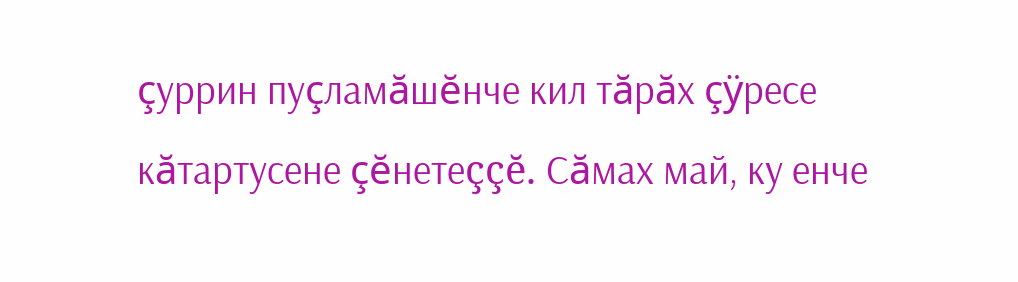çуррин пуçламăшĕнче кил тăрăх çÿресе кăтартусене çĕнетеççĕ. Сăмах май, ку енче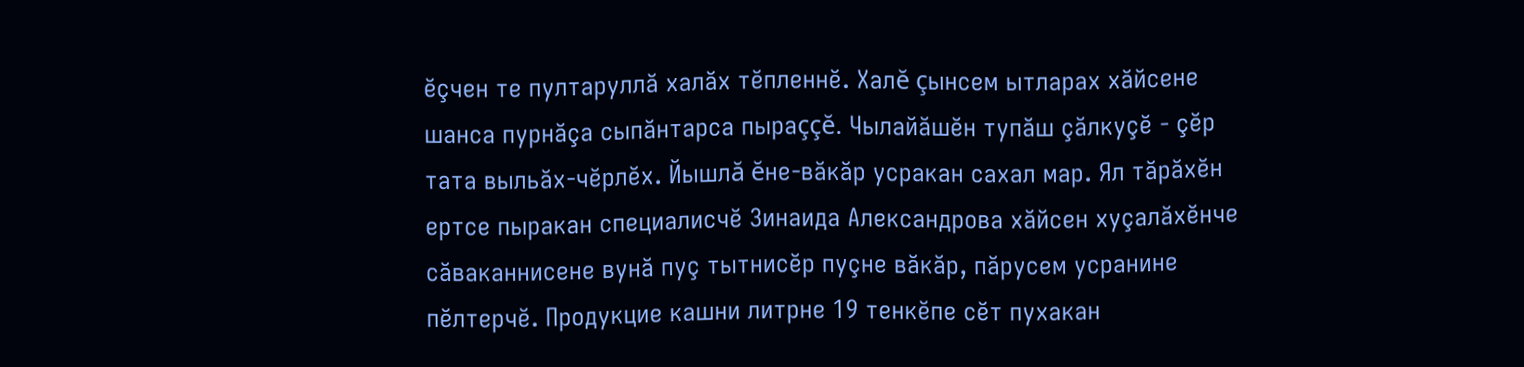ĕçчен те пултаруллă халăх тĕпленнĕ. Халĕ çынсем ытларах хăйсене шанса пурнăçа сыпăнтарса пыраççĕ. Чылайăшĕн тупăш çăлкуçĕ - çĕр тата выльăх-чĕрлĕх. Йышлă ĕне-вăкăр усракан сахал мар. Ял тăрăхĕн ертсе пыракан специалисчĕ Зинаида Александрова хăйсен хуçалăхĕнче сăваканнисене вунă пуç тытнисĕр пуçне вăкăр, пăрусем усранине пĕлтерчĕ. Продукцие кашни литрне 19 тенкĕпе сĕт пухакан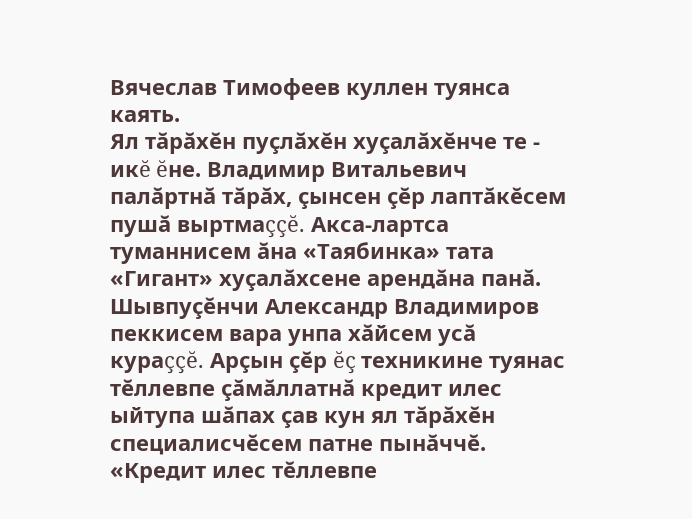Вячеслав Тимофеев куллен туянса каять.
Ял тăрăхĕн пуçлăхĕн хуçалăхĕнче те - икĕ ĕне. Владимир Витальевич палăртнă тăрăх, çынсен çĕр лаптăкĕсем пушă выртмаççĕ. Акса-лартса туманнисем ăна «Таябинка» тата «Гигант» хуçалăхсене арендăна панă. Шывпуçĕнчи Александр Владимиров пеккисем вара унпа хăйсем усă кураççĕ. Арçын çĕр ĕç техникине туянас тĕллевпе çăмăллатнă кредит илес ыйтупа шăпах çав кун ял тăрăхĕн специалисчĕсем патне пынăччĕ.
«Кредит илес тĕллевпе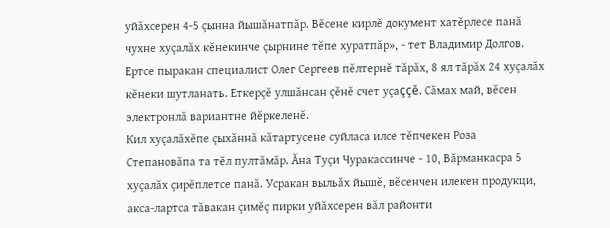уйăхсерен 4-5 çынна йышăнатпăр. Вĕсене кирлĕ документ хатĕрлесе панă чухне хуçалăх кĕнекинче çырнине тĕпе хуратпăр», - тет Владимир Долгов.
Ертсе пыракан специалист Олег Сергеев пĕлтернĕ тăрăх, 8 ял тăрăх 24 хуçалăх кĕнеки шутланать. Еткерçĕ улшăнсан çĕнĕ счет уçаççĕ. Сăмах май, вĕсен электронлă вариантне йĕркеленĕ.
Кил хуçалăхĕпе çыхăннă кăтартусене суйласа илсе тĕпчекен Роза Степановăпа та тĕл пултăмăр. Ăна Туçи Чуракассинче - 10, Вăрманкасра 5 хуçалăх çирĕплетсе панă. Усракан выльăх йышĕ, вĕсенчен илекен продукци, акса-лартса тăвакан çимĕç пирки уйăхсерен вăл районти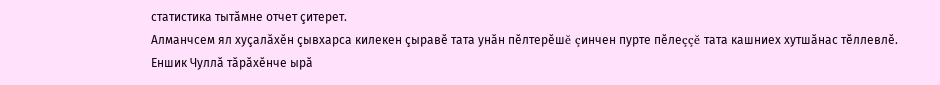статистика тытăмне отчет çитерет.
Алманчсем ял хуçалăхĕн çывхарса килекен çыравĕ тата унăн пĕлтерĕшĕ çинчен пурте пĕлеççĕ тата кашниех хутшăнас тĕллевлĕ.
Еншик Чуллă тăрăхĕнче ырă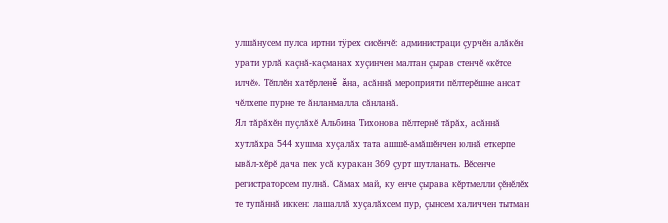улшăнусем пулса иртни тÿрех сисĕнчĕ: администраци çурчĕн алăкĕн урати урлă каçнă-каçманах хуçинчен малтан çырав стенчĕ «кĕтсе илчĕ». Тĕплĕн хатĕрленĕ ăна, асăннă мероприяти пĕлтерĕшне ансат чĕлхепе пурне те ăнланмалла сăнланă.
Ял тăрăхĕн пуçлăхĕ Альбина Тихонова пĕлтернĕ тăрăх, асăннă хутлăхра 544 хушма хуçалăх тата ашшĕ-амăшĕнчен юлнă еткерпе ывăл-хĕрĕ дача пек усă куракан 369 çурт шутланать. Вĕсенче регистраторсем пулнă. Сăмах май, ку енче çырава кĕртмелли çĕнĕлĕх те тупăннă иккен: лашаллă хуçалăхсем пур, çынсем халиччен тытман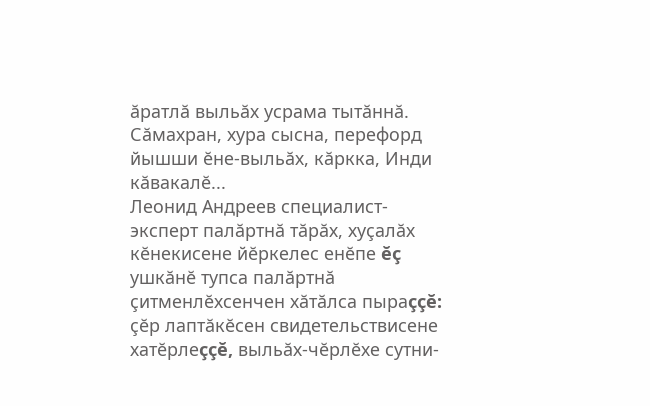ăратлă выльăх усрама тытăннă. Сăмахран, хура сысна, перефорд йышши ĕне-выльăх, кăркка, Инди кăвакалĕ...
Леонид Андреев специалист-эксперт палăртнă тăрăх, хуçалăх кĕнекисене йĕркелес енĕпе ĕç ушкăнĕ тупса палăртнă çитменлĕхсенчен хăтăлса пыраççĕ: çĕр лаптăкĕсен свидетельствисене хатĕрлеççĕ, выльăх-чĕрлĕхе сутни-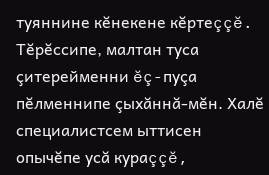туяннине кĕнекене кĕртеççĕ. Тĕрĕссипе, малтан туса çитерейменни ĕç-пуçа пĕлменнипе çыхăннă-мĕн. Халĕ специалистсем ыттисен опычĕпе усă кураççĕ,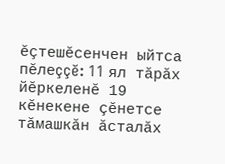ĕçтешĕсенчен ыйтса пĕлеççĕ: 11 ял тăрăх йĕркеленĕ 19 кĕнекене çĕнетсе тăмашкăн ăсталăх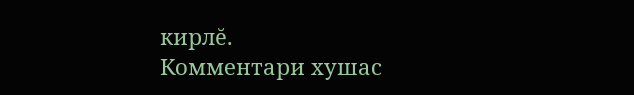кирлĕ.
Комментари хушас